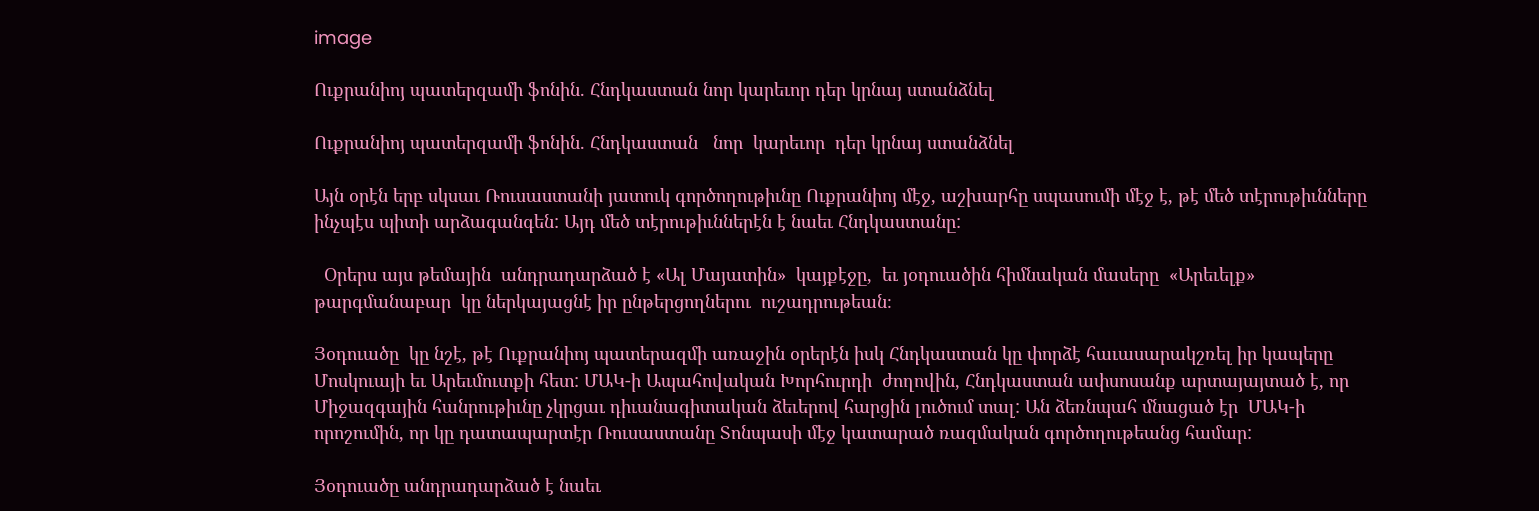image

Ուքրանիոյ պատերզամի ֆոնին. Հնդկաստան նոր կարեւոր դեր կրնայ ստանձնել

Ուքրանիոյ պատերզամի ֆոնին. Հնդկաստան   նոր  կարեւոր  դեր կրնայ ստանձնել

Այն օրէն երբ սկսաւ Ռուսաստանի յատուկ գործողութիւնը Ուքրանիոյ մէջ, աշխարհը սպասումի մէջ է, թէ մեծ տէրութիւնները ինչպէս պիտի արձագանգեն: Այդ մեծ տէրութիւններէն է նաեւ Հնդկաստանը:

  Օրերս այս թեմային  անդրադարձած է «Ալ Մայատին»  կայքէջը,  եւ յօդուածին հիմնական մասերը  «Արեւելք»  թարգմանաբար  կը ներկայացնէ իր ընթերցողներու  ուշադրութեան։

Յօդուածը  կը նշէ, թէ Ուքրանիոյ պատերազմի առաջին օրերէն իսկ Հնդկաստան կը փորձէ հաւասարակշռել իր կապերը Մոսկուայի եւ Արեւմուտքի հետ: ՄԱԿ-ի Ապահովական Խորհուրդի  ժողովին, Հնդկաստան ափսոսանք արտայայտած է, որ Միջազգային հանրութիւնը չկրցաւ դիւանագիտական ձեւերով հարցին լուծում տալ: Ան ձեռնպահ մնացած էր  ՄԱԿ-ի որոշումին, որ կը դատապարտէր Ռուսաստանը Տոնպասի մէջ կատարած ռազմական գործողութեանց համար:

Յօդուածը անդրադարձած է նաեւ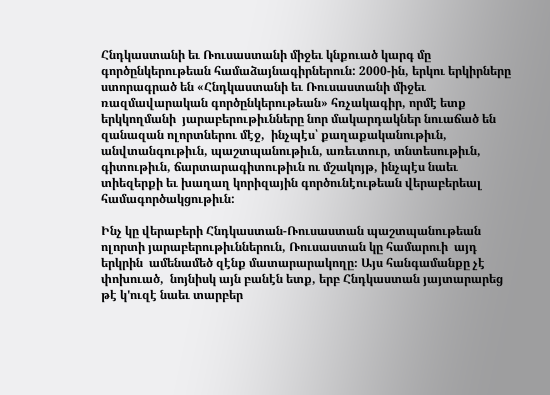Հնդկաստանի եւ Ռուսաստանի միջեւ կնքուած կարգ մը գործընկերութեան համաձայնագիրներուն: 2000-ին, երկու երկիրները ստորագրած են «Հնդկաստանի եւ Ռուսաստանի միջեւ ռազմավարական գործընկերութեան» հռչակագիր, որմէ ետք  երկկողմանի  յարաբերութիւնները նոր մակարդակներ նուաճած են զանազան ոլորտներու մէջ,  ինչպէս՝ քաղաքականութիւն, անվտանգութիւն, պաշտպանութիւն, առեւտուր, տնտեսութիւն, գիտութիւն, ճարտարագիտութիւն ու մշակոյթ, ինչպէս նաեւ տիեզերքի եւ խաղաղ կորիզային գործունէութեան վերաբերեալ համագործակցութիւն:

Ինչ կը վերաբերի Հնդկաստան-Ռուսաստան պաշտպանութեան ոլորտի յարաբերութիւններուն, Ռուսաստան կը համարուի  այդ  երկրին  ամենամեծ զէնք մատարարակողը։ Այս հանգամանքը չէ փոխուած,  նոյնիսկ այն բանէն ետք, երբ Հնդկաստան յայտարարեց թէ կ'ուզէ նաեւ տարբեր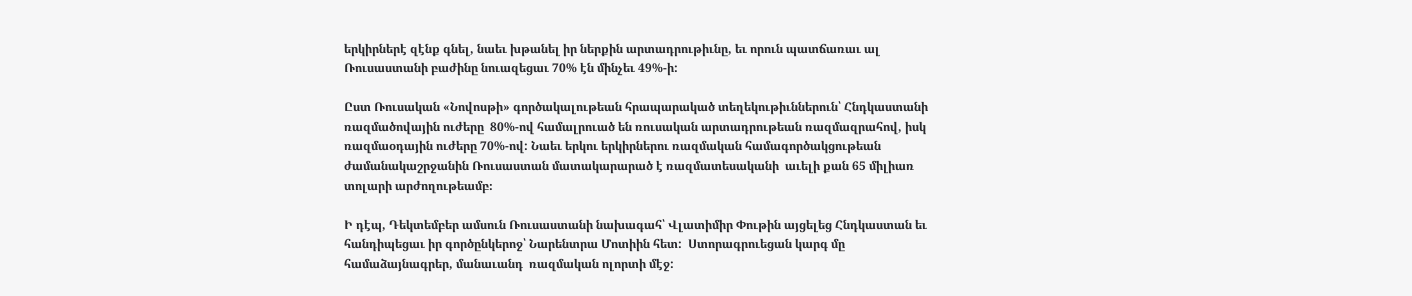երկիրներէ զէնք գնել, նաեւ խթանել իր ներքին արտադրութիւնը, եւ որուն պատճառաւ ալ Ռուսաստանի բաժինը նուազեցաւ 70% էն մինչեւ 49%-ի:

Ըստ Ռուսական «Նովոսթի» գործակալութեան հրապարակած տեղեկութիւններուն՝ Հնդկաստանի ռազմածովային ուժերը  80%-ով համալրուած են ռուսական արտադրութեան ռազմազրահով, իսկ ռազմաօդային ուժերը 70%-ով: Նաեւ երկու երկիրներու ռազմական համագործակցութեան ժամանակաշրջանին Ռուսաստան մատակարարած է ռազմատեսականի  աւելի քան 65 միլիառ տոլարի արժողութեամբ։

Ի դէպ, Դեկտեմբեր ամսուն Ռուսաստանի նախագահ՝ Վլատիմիր Փութին այցելեց Հնդկաստան եւ հանդիպեցաւ իր գործընկերոջ՝ Նարենտրա Մոտիին հետ:  Ստորագրուեցան կարգ մը  համաձայնագրեր, մանաւանդ  ռազմական ոլորտի մէջ: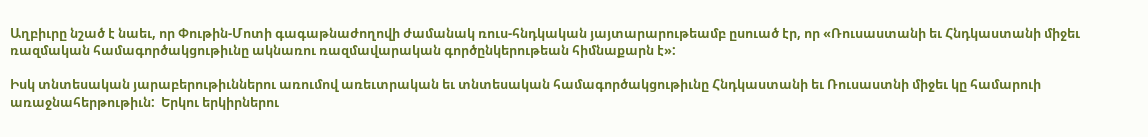Աղբիւրը նշած է նաեւ, որ Փութին-Մոտի գագաթնաժողովի ժամանակ ռուս-հնդկական յայտարարութեամբ ըսուած էր, որ «Ռուսաստանի եւ Հնդկաստանի միջեւ ռազմական համագործակցութիւնը ակնառու ռազմավարական գործընկերութեան հիմնաքարն է»:

Իսկ տնտեսական յարաբերութիւններու առումով առեւտրական եւ տնտեսական համագործակցութիւնը Հնդկաստանի եւ Ռուսաստնի միջեւ կը համարուի առաջնահերթութիւն:  Երկու երկիրներու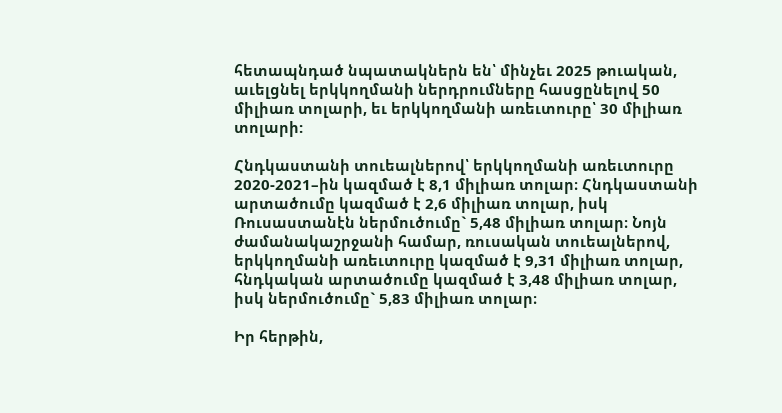հետապնդած նպատակներն են՝ մինչեւ 2025 թուական, աւելցնել երկկողմանի ներդրումները հասցընելով 50 միլիառ տոլարի, եւ երկկողմանի առեւտուրը՝ 30 միլիառ տոլարի:

Հնդկաստանի տուեալներով՝ երկկողմանի առեւտուրը 2020-2021–ին կազմած է 8,1 միլիառ տոլար։ Հնդկաստանի արտածումը կազմած է 2,6 միլիառ տոլար, իսկ Ռուսաստանէն ներմուծումը` 5,48 միլիառ տոլար։ Նոյն ժամանակաշրջանի համար, ռուսական տուեալներով, երկկողմանի առեւտուրը կազմած է 9,31 միլիառ տոլար, հնդկական արտածումը կազմած է 3,48 միլիառ տոլար, իսկ ներմուծումը` 5,83 միլիառ տոլար։

Իր հերթին,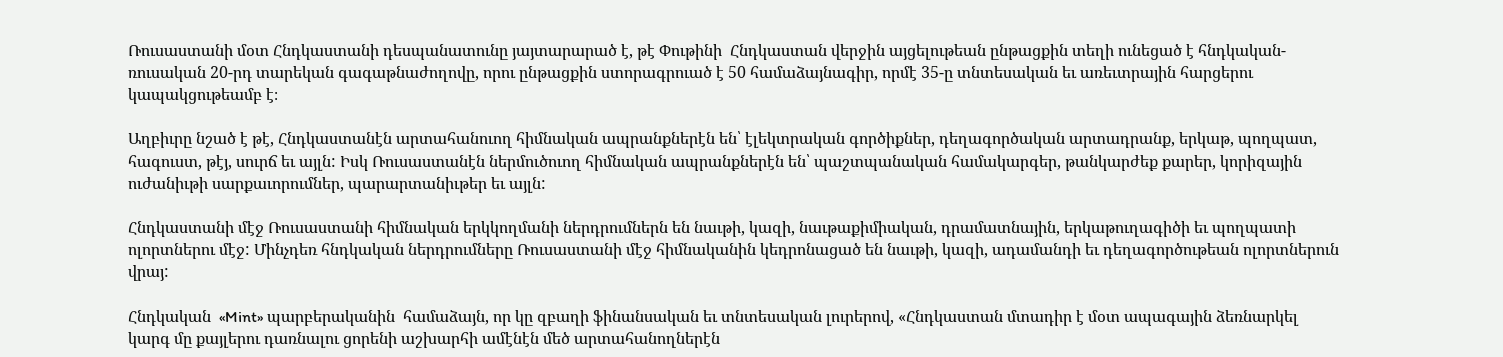Ռուսաստանի մօտ Հնդկաստանի դեսպանատունը յայտարարած է, թէ Փութինի  Հնդկաստան վերջին այցելութեան ընթացքին տեղի ունեցած է հնդկական-ռուսական 20-րդ տարեկան գագաթնաժողովը, որու ընթացքին ստորագրուած է 50 համաձայնագիր, որմէ 35-ը տնտեսական եւ առեւտրային հարցերու կապակցութեամբ է։

Աղբիւրը նշած է թէ, Հնդկաստանէն արտահանուող հիմնական ապրանքներէն են՝ էլեկտրական գործիքներ, դեղագործական արտադրանք, երկաթ, պողպատ, հագուստ, թէյ, սուրճ եւ այլն: Իսկ Ռուսաստանէն ներմուծուող հիմնական ապրանքներէն են՝ պաշտպանական համակարգեր, թանկարժեք քարեր, կորիզային ուժանիւթի սարքաւորումներ, պարարտանիւթեր եւ այլն:

Հնդկաստանի մէջ Ռուսաստանի հիմնական երկկողմանի ներդրումներն են նաւթի, կազի, նաւթաքիմիական, դրամատնային, երկաթուղագիծի եւ պողպատի ոլորտներու մէջ: Մինչդեռ հնդկական ներդրումները Ռուսաստանի մէջ հիմնականին կեդրոնացած են նաւթի, կազի, ադամանդի եւ դեղագործութեան ոլորտներուն վրայ:

Հնդկական  «Mint» պարբերականին  համաձայն, որ կը զբաղի ֆինանսական եւ տնտեսական լուրերով, «Հնդկաստան մտադիր է մօտ ապագային ձեռնարկել կարգ մը քայլերու դառնալու ցորենի աշխարհի ամէնէն մեծ արտահանողներէն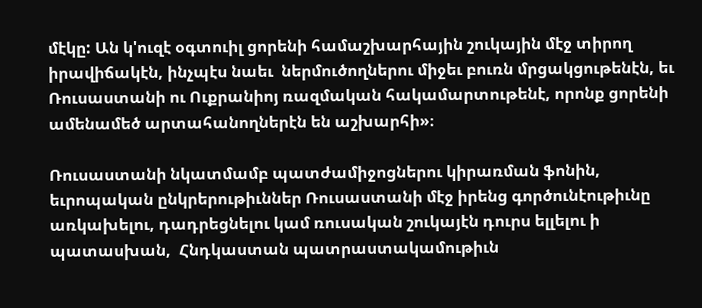մէկը: Ան կ'ուզէ օգտուիլ ցորենի համաշխարհային շուկային մէջ տիրող իրավիճակէն, ինչպէս նաեւ  ներմուծողներու միջեւ բուռն մրցակցութենէն, եւ Ռուսաստանի ու Ուքրանիոյ ռազմական հակամարտութենէ, որոնք ցորենի ամենամեծ արտահանողներէն են աշխարհի»։

Ռուսաստանի նկատմամբ պատժամիջոցներու կիրառման ֆոնին,  եւրոպական ընկրերութիւններ Ռուսաստանի մէջ իրենց գործունէութիւնը առկախելու, դադրեցնելու կամ ռուսական շուկայէն դուրս ելլելու ի պատասխան,  Հնդկաստան պատրաստակամութիւն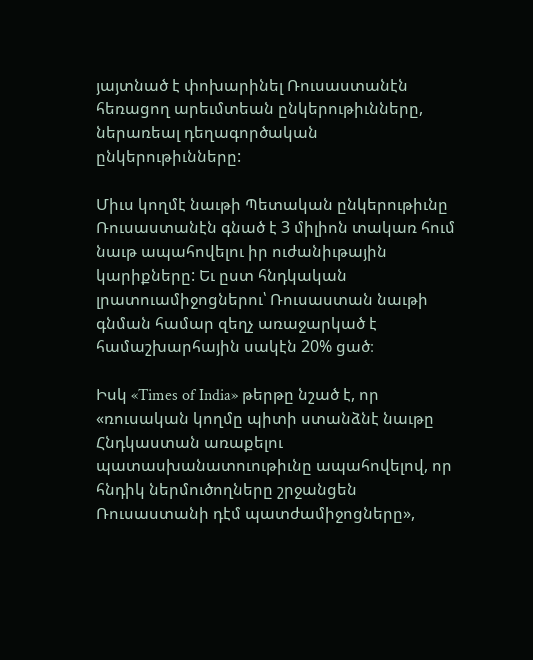յայտնած է փոխարինել Ռուսաստանէն հեռացող արեւմտեան ընկերութիւնները, ներառեալ դեղագործական ընկերութիւնները:

Միւս կողմէ նաւթի Պետական ընկերութիւնը Ռուսաստանէն գնած է 3 միլիոն տակառ հում նաւթ ապահովելու իր ուժանիւթային կարիքները: Եւ ըստ հնդկական լրատուամիջոցներու՝ Ռուսաստան նաւթի գնման համար զեղչ առաջարկած է համաշխարհային սակէն 20% ցած։

Իսկ «Times of India» թերթը նշած է, որ «ռուսական կողմը պիտի ստանձնէ նաւթը Հնդկաստան առաքելու պատասխանատուութիւնը ապահովելով, որ հնդիկ ներմուծողները շրջանցեն Ռուսաստանի դէմ պատժամիջոցները»,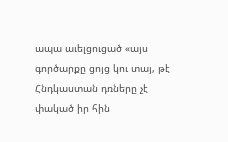ապա աւելցուցած «այս գործարքը ցոյց կու տայ, թէ Հնդկաստան դռները չէ փակած իր հին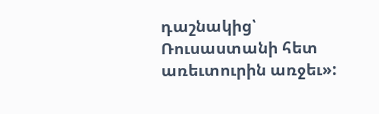դաշնակից՝ Ռուսաստանի հետ առեւտուրին առջեւ»: